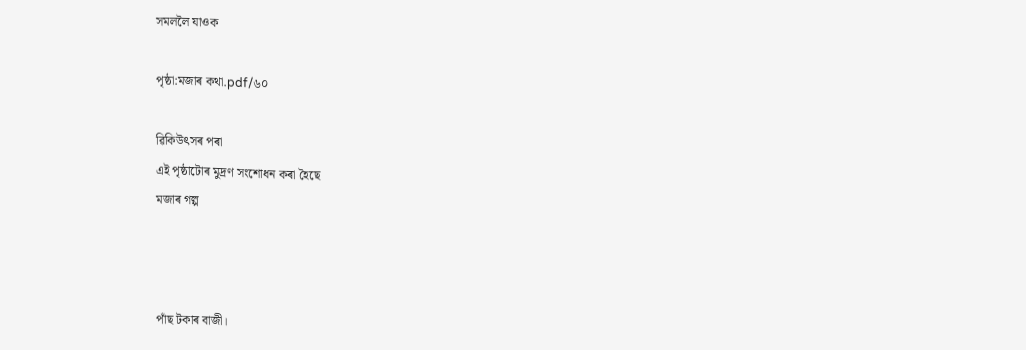সমললৈ যাওক

পৃষ্ঠা:মজাৰ কথা.pdf/৬০

ৱিকিউৎসৰ পৰা
এই পৃষ্ঠাটোৰ মুদ্ৰণ সংশোধন কৰা হৈছে
মজাৰ গল্প



পাঁছ টকাৰ বাজী।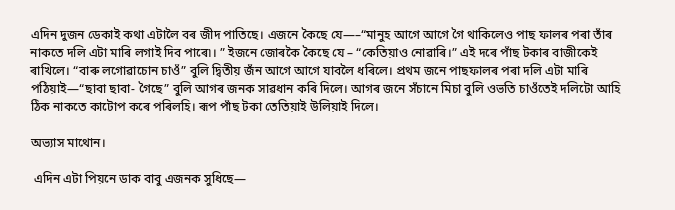এদিন দুজন ডেকাই কথা এটালৈ বৰ জীদ পাতিছে। এজনে কৈছে যে—–“মানুহ আগে আগে গৈ থাকিলেও পাছ ফালৰ পৰা তাঁৰ নাকতে দলি এটা মাৰি লগাই দিব পাৰে৷। ” ইজনে জোৰকৈ কৈছে যে – “কেতিয়াও নোৱাৰি।” এই দৰে পাঁছ টকাৰ বাজীকেই ৰাখিলে। “বাৰু লগোৱাচোন চাওঁ” বুলি দ্বিতীয় জঁন আগে আগে যাবলৈ ধৰিলে। প্ৰথম জনে পাছফালৰ পৰা দলি এটা মাৰি পঠিয়াই—“ছাবা ছাবা- গৈছে” বুলি আগৰ জনক সাৱধান কৰি দিলে। আগৰ জনে সঁচানে মিচা বুলি ওভতি চাওঁতেই দলিটো আহি ঠিক নাকতে কাটোপ কৰে পৰিলহি। ৰূপ পাঁছ টকা তেতিয়াই উলিয়াই দিলে।

অভ্যাস মাথোন।

 এদিন এটা পিয়নে ডাক বাবু এজনক সুধিছে—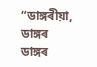“ডাঙ্গৰীয়া, ডাঙ্গৰ ডাঙ্গৰ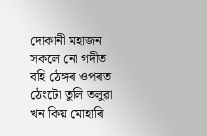দোকানী মহাজন সকলে নো গদীত বহি ঠেঙ্গৰ ওপৰত ঠেংটো তুলি তলুৱা খন কিয় মোহাৰি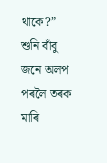থাকে?” শুনি বাঁবু জনে অলপ পৰলৈ তৰক মাৰি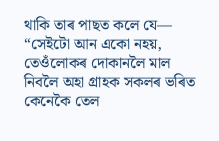থাকি তাৰ পাছত কলে যে— “সেইটো আন একো নহয়, তেওঁলোকৰ দোকানলৈ মাল নিবলৈ অহা গ্ৰাহক সকলৰ ভৰিত কেনেকৈ তেল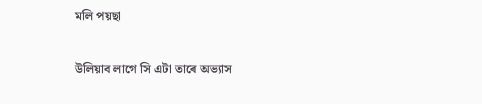মলি পয়ছা

উলিয়াব লাগে সি এটা তাৰে অভ্যাস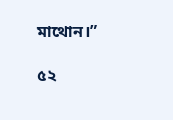মাথোন।”

৫২